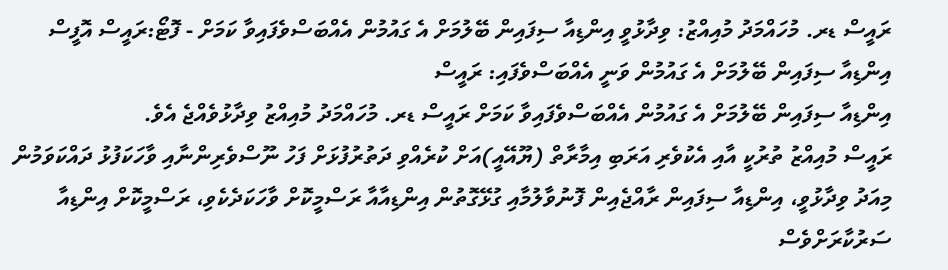ރައީސް ޑރ. މުހައްމަދު މުއިއްޒު: ވިދާޅުވީ އިންޑިއާ ސިފައިން ބޭލުމަށް އެ ގައުމުން އެއްބަސްވެފައިވާ ކަމަށް - ފޮޓޯ:ރައީސް އޮފީސް
އިންޑިއާ ސިފައިން ބޭލުމަށް އެ ގައުމުން ވަނީ އެއްބަސްވެފައި: ރައީސް
އިންޑިއާ ސިފައިން ބޭލުމަށް އެ ގައުމުން އެއްބަސްވެފައިވާ ކަމަށް ރައީސް ޑރ. މުހައްމަދު މުއިއްޒު ވިދާޅުވެއްޖެ އެވެ.
ރައީސް މުއިއްޒު ތުރުކީ އާއި އެކުވެރި އަރަބި އިމާރާތް (ޔޫއޭއީ)އަށް ކުރެއްވި ދަތުރުފުޅަށް ފަހު ނޫސްވެރިންނާއި ވާހަކަފުޅު ދައްކަވަމުން މިއަދު ވިދާޅުވީ، އިންޑިއާ ސިފައިން ރާއްޖެއިން ފޮނުވާލުމާއި ގުޅޭގޮތުން އިންޑިއާއާ ރަސްމީކޮށް ވާހަކަދެކެވި، ރަސްމީކޮށް އިންޑިއާ ސަރުކާރަށްވެސް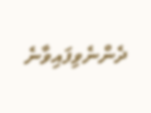ދެންނެވިފައިވާނެ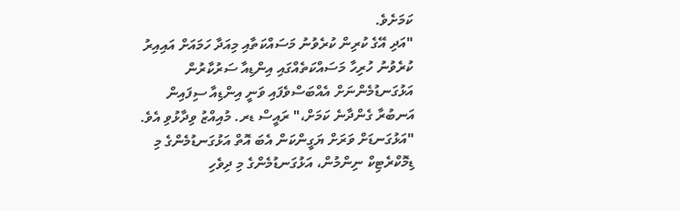ކަމަށެވެ.
"އަދި އޭގެ ކުރިން ކުރެވުނު މަސައްކަތާއި މިއަދާ ހަމައަށް އައިއިރު ކުރެވުނު ހުރިހާ މަސައްކަތެއްގައި އިންޑިއާ ސަރުކާރުން އަޅުގަނޑުމެންނަށް އެއްބަސްވެފައި ވަނީ އިންޑިއާ ސިފައިން އަނބުރާ ގެންދާނެ ކަމަށް،" ރައީސް ޑރ. މުއިއްޒު ވިދާޅުވި އެވެ.
"އަޅުގަނޑަށް ވަރަށް ޔަގީންކަން އެބަ އޮތް އަޅުގަނޑުމެންގެ މި ޑިމޮކްރެޓިކް ނިންމުން، އަޅުގަނޑުމެންގެ މި ދިވެހި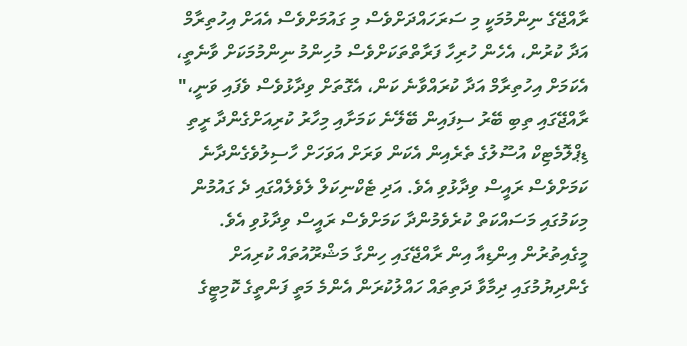ރާއްޖޭގެ ނިންމުމަކީ މި ސަރަހައްދަށްވެސް މި ގައުމަށްވެސް އެއަށް އިހުތިރާމް އަދާ ކުރުން، އެހެން ހުރިހާ ފަރާތްތަކަށްވެސް މުހިންމު ނިންމުމަކަށް ވާނެތީ، އެކަމަށް އިހުތިރާމް އަދާ ކުރައްވާނެ ކަން، އެގޮތަށް ވިދާޅުވެސް ވެފައި ވަނީ،"
ރާއްޖޭގައި ތިބި ބޭރު ސިފައިން ބޭލޭނެ ކަމަށާއި މިހާރު ކުރިއަށްގެންދާ ރީތި ޑިޕްލޮމެޓިކް އުސޫލުގެ ތެރެއިން އެކަން ވަރަށް އަވަހަށް ހާސިލުވެގެންދާނެ ކަމަށްވެސް ރައީސް ވިދާޅުވި އެވެ. އަދި ޓެކްނިކަލް ލެވެލެއްގައި ދެ ގައުމުން މިކަމުގައި މަސައްކަތް ކުރެވެމުންދާ ކަމަށްވެސް ރައީސް ވިދާޅުވި އެވެ.
މީގެއިތުރުން އިންޑިއާ އިން ރާއްޖޭގައި ހިންގާ މަޝްރޫއުތައް ކުރިއަށް ގެންދިޔުމުގައި ދިމާވާ ދަތިތައް ހައްލުކުރަން އެންމެ މަތީ ފަންތީގެ ކޮމިޓީގެ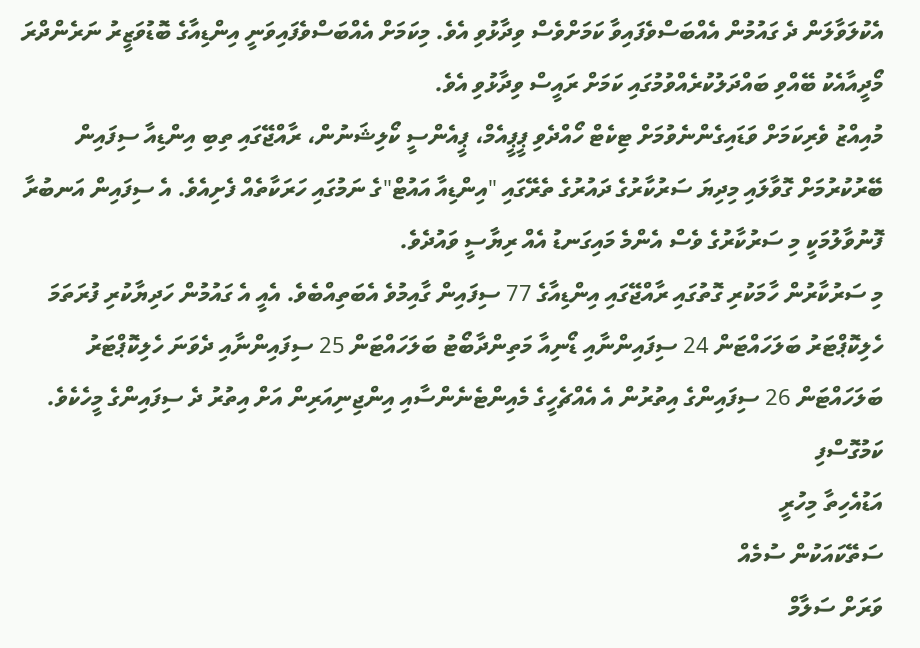އެކުލަވާލަން ދެ ގައުމުން އެއްބަސްވެފައިވާ ކަމަށްވެސް ވިދާޅުވި އެވެ. މިކަމަށް އެއްބަސްވެފައިވަނީ އިންޑިއާގެ ބޮޑުވަޒީރު ނަރެންދްރަ މޯދީއާއެކު ބޭއްވި ބައްދަލުކުރެއްވުމުގައި ކަމަށް ރައީސް ވިދާޅުވި އެވެ.
މުއިއްޒު ވެރިކަމަށް ވަޑައިގެންނެވުމަށް ޓިކެޓް ހޯއްދެވި ޕީޕީއެމް، ޕީއެންސީ ކޯލިޝަނުން، ރާއްޖޭގައި ތިބި އިންޑިއާ ސިފައިން ބޭރުކުރުމަށް ގޮވާލައި މިދިޔަ ސަރުކާރުގެ ދައުރުގެ ތެރޭގައި "އިންޑިއާ އައުޓް"ގެ ނަމުގައި ހަރަކާތެއް ފެށިއެވެ. އެ ސިފައިން އަނބުރާ ފޮނުވާލުމަކީ މި ސަރުކާރުގެ ވެސް އެންމެ މައިގަނޑު އެއް ރިޔާސީ ވައުދެވެ.
މި ސަރުކާރުން ހާމަކުރި ގޮތުގައި ރާއްޖޭގައި އިންޑިއާގެ 77 ސިފައިން ގާއިމުވެ އެބަތިއްބެވެ. އެއީ އެ ގައުމުން ހަދިޔާކުރި ފުރަތަމަ ހެލިކޮޕްޓަރު ބަލަހައްޓަން 24 ސިފައިންނާއި ޑޯނިއާ މަތިންދާބޯޓު ބަލަހައްޓަން 25 ސިފައިންނާއި ދެވަނަ ހެލިކޮޕްޓަރު ބަލަހައްޓަން 26 ސިފައިންގެ އިތުރުން އެ އެއްޗެހީގެ މެއިންޓެނެންސާއި އިންޖިނިއަރިން އަށް އިތުރު ދެ ސިފައިންގެ މީހެކެވެ.
ކަމުގޮސްފި
އަޑުއެހިތާ މިހުރީ
ސަތޭކައަކުން ސުމެއް
ވަރަށް ސަލާމް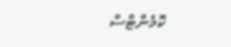ކޮމެންޓްސް